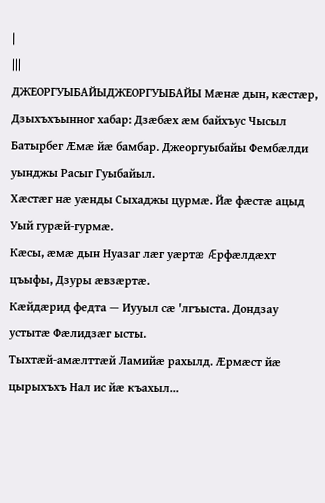|
|||
ДЖЕОРГУЫБАЙЫДЖЕОРГУЫБАЙЫ Мæнæ дын, кæстæр, Дзыхъхъынног хабар: Дзæбæх æм байхъус Чысыл Батырбег Æмæ йæ бамбар. Джеоргуыбайы Фембæлди уынджы Расыг Гуыбайыл.
Хæстæг нæ уæнды Сыхаджы цурмæ. Йæ фæстæ ацыд Уый гурæй-гурмæ.
Кæсы, æмæ дын Нуазаг лæг уæртæ Æрфæлдæхт цъыфы, Дзуры æвзæртæ.
Кæйдæрид федта — Иууыл сæ 'лгъыста. Дондзау устытæ Фæлидзæг ысты.
Тыхтæй-амæлттæй Ламийæ рахылд. Æрмæст йæ цырыхъхъ Нал ис йæ къахыл...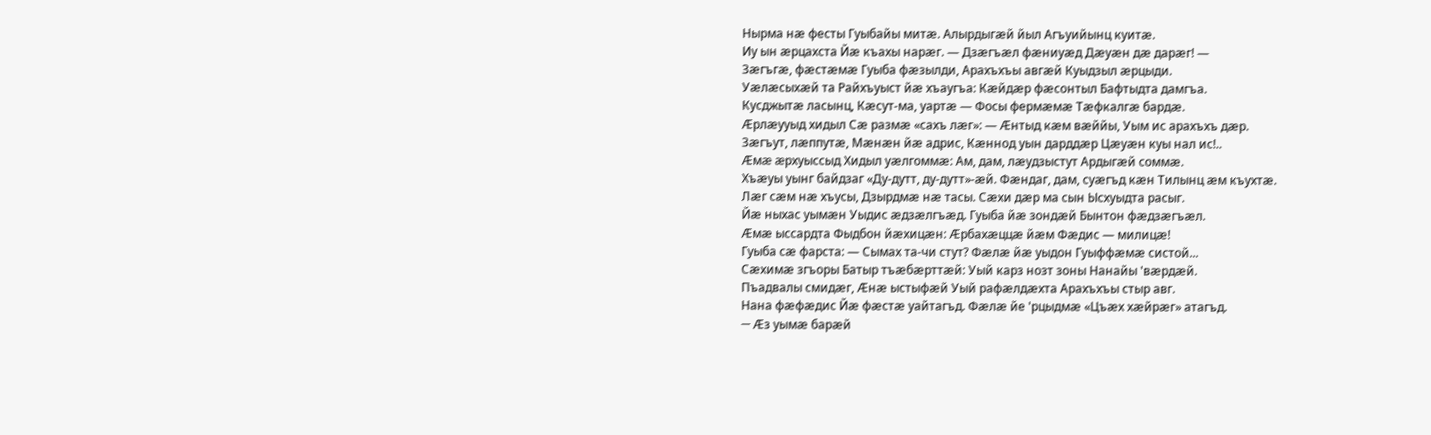Нырма нæ фесты Гуыбайы митæ. Алырдыгæй йыл Агъуийынц куитæ.
Иу ын æрцахста Йæ къахы нарæг. — Дзæгъæл фæниуæд Дæуæн дæ дарæг! —
Зæгъгæ, фæстæмæ Гуыба фæзылди, Арахъхъы авгæй Куыдзыл æрцыди.
Уæлæсыхæй та Райхъуыст йæ хъаугъа: Кæйдæр фæсонтыл Бафтыдта дамгъа.
Кусджытæ ласынц, Кæсут-ма, уартæ — Фосы фермæмæ Тæфкалгæ бардæ.
Æрлæууыд хидыл Сæ размæ «сахъ лæг»: — Æнтыд кæм вæййы, Уым ис арахъхъ дæр.
Зæгъут, лæппутæ, Мæнæн йæ адрис, Кæннод уын дарддæр Цæуæн куы нал ис!..
Æмæ æрхуыссыд Хидыл уæлгоммæ: Ам, дам, лæудзыстут Ардыгæй соммæ.
Хъæуы уынг байдзаг «Ду-дутт, ду-дутт»-æй. Фæндаг, дам, суæгъд кæн Тилынц æм къухтæ.
Лæг сæм нæ хъусы, Дзырдмæ нæ тасы. Сæхи дæр ма сын Ысхуыдта расыг.
Йæ ныхас уымæн Уыдис æдзæлгъæд. Гуыба йæ зондæй Бынтон фæдзæгъæл.
Æмæ ыссардта Фыдбон йæхицæн: Æрбахæццæ йæм Фæдис — милицæ!
Гуыба сæ фарста: — Сымах та-чи стут? Фæлæ йæ уыдон Гуыффæмæ систой...
Сæхимæ згъоры Батыр тъæбæрттæй: Уый карз нозт зоны Нанайы 'вæрдæй.
Пъадвалы смидæг, Æнæ ыстыфæй Уый рафæлдæхта Арахъхъы стыр авг.
Нана фæфæдис Йæ фæстæ уайтагъд. Фæлæ йе 'рцыдмæ «Цъæх хæйрæг» атагъд.
— Æз уымæ барæй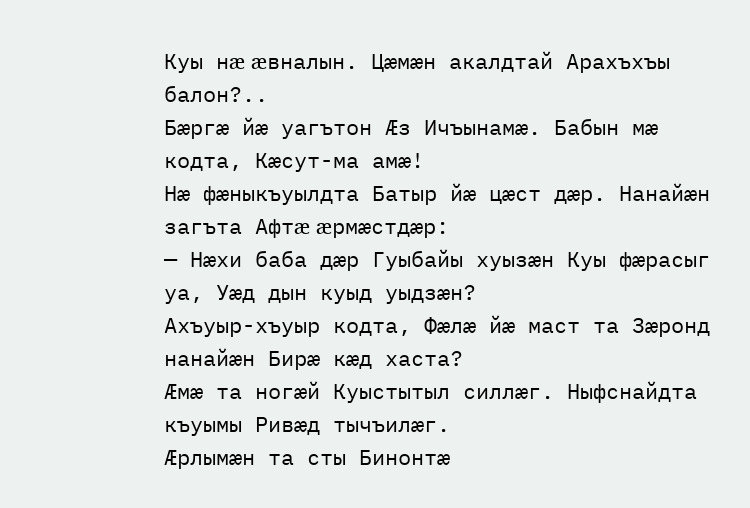Куы нæ æвналын. Цæмæн акалдтай Арахъхъы балон?..
Бæргæ йæ уагътон Æз Ичъынамæ. Бабын мæ кодта, Кæсут-ма амæ!
Нæ фæныкъуылдта Батыр йæ цæст дæр. Нанайæн загъта Афтæ æрмæстдæр:
— Нæхи баба дæр Гуыбайы хуызæн Куы фæрасыг уа, Уæд дын куыд уыдзæн?
Ахъуыр-хъуыр кодта, Фæлæ йæ маст та Зæронд нанайæн Бирæ кæд хаста?
Æмæ та ногæй Куыстытыл силлæг. Ныфснайдта къуымы Ривæд тычъилæг.
Æрлымæн та сты Бинонтæ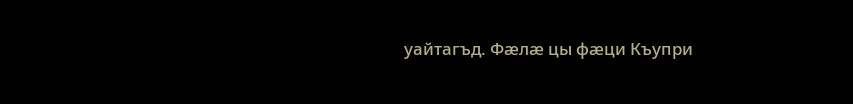уайтагъд. Фæлæ цы фæци Къупри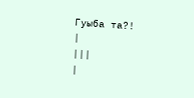Гуыба та?!
|
|||
|